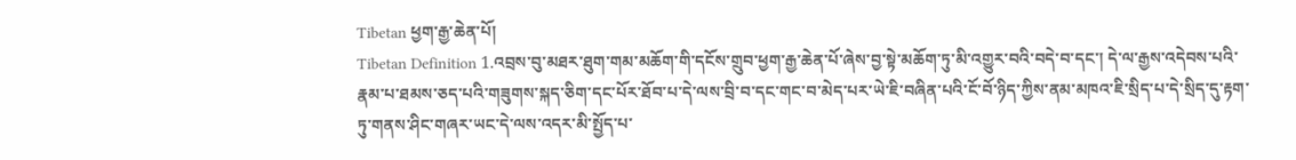Tibetan ཕྱག་རྒྱ་ཆེན་པོ།
Tibetan Definition 1.འབྲས་བུ་མཐར་ཐུག་གམ་མཆོག་གི་དངོས་གྲུབ་ཕྱག་རྒྱ་ཆེན་པོ་ཞེས་བྱ་སྟེ་མཆོག་ཏུ་མི་འགྱུར་བའི་བདེ་བ་དང་། དེ་ལ་རྒྱས་འདེབས་པའི་རྣམ་པ་ཐམས་ཅད་པའི་གཟུགས་སྐད་ཅིག་དང་པོར་ཐོབ་པ་དེ་ལས་བྲི་བ་དང་གང་བ་མེད་པར་ཡེ་ཇི་བཞིན་པའི་ངོ་བོ་ཉིད་ཀྱིས་ནམ་མཁའ་ཇི་སྲིད་པ་དེ་སྲིད་དུ་རྟག་ཏུ་གནས་ཤིང་གཞར་ཡང་དེ་ལས་འདར་མི་སྤྱོད་པ་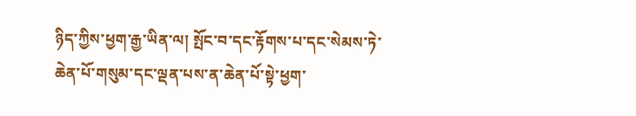ཉིད་ཀྱིས་ཕྱག་རྒྱ་ཡིན་ལ། སྤོང་བ་དང་རྟོགས་པ་དང་སེམས་ཏེ་ཆེན་པོ་གསུམ་དང་ལྡན་པས་ན་ཆེན་པོ་སྟེ་ཕྱག་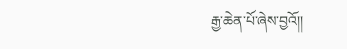རྒྱ་ཆེན་པོ་ཞེས་བྱའོ།།